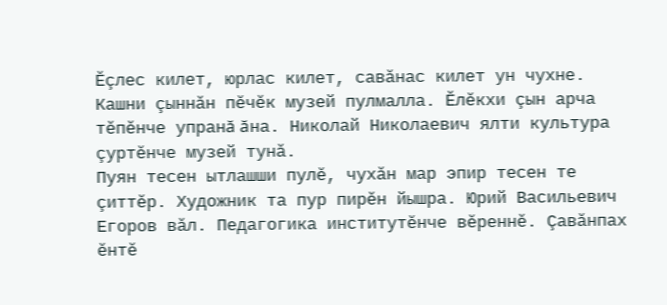Ĕçлес килет, юрлас килет, савăнас килет ун чухне. Кашни çыннăн пĕчĕк музей пулмалла. Ĕлĕкхи çын арча тĕпĕнче упранă ăна. Николай Николаевич ялти культура çуртĕнче музей тунă.
Пуян тесен ытлашши пулĕ, чухăн мар эпир тесен те çиттĕр. Художник та пур пирĕн йышра. Юрий Васильевич Егоров вăл. Педагогика институтĕнче вĕреннĕ. Çавăнпах ĕнтĕ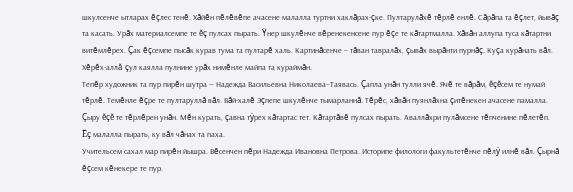шкулсенче ытларах ĕçлес тенĕ. Хăйĕн пĕлĕвĕпе ачасене малалла туртни хаклăрах-çке. Пултарулăхĕ тĕрлĕ енлĕ. Сăрăпа та ĕçлет, йывăç та касать. Урăх материалсемпе те ĕç пулсах пырать. Ÿнер шкулĕнче вĕренекенсене пур ĕçе те кăтартмалла. Хăвăн аллупа туса кăтартни витĕмлĕрех. Çак ĕçсемпе пысăк курав тума та пултарĕ халь. Картинăсенче – тăван тавралăх, çывăх вырăнти пурнăç. Куçа курăнать вăл. Хĕрĕх-аллă çул каялла пулнине урăх нимĕнле майпа та кураймăн.
Тепĕр художник та пур пирĕн шутра — Надежда Васильевна Николаева–Таявась. Çапла унăн тулли ячĕ. Ячĕ те вăрăм, ĕçĕсем те нумай тĕрлĕ. Темĕнле ĕçре те пултаруллă вăл. Вăй-халĕ Эçпепе шкулĕнче тымарланнă. Тĕрĕс, хăвăн пуянлăхна çитĕнекен ачасене памалла. Çыру ĕçĕ те тĕрлĕрен унăн. Мĕн курать, çавна тÿрех кăтартас тет. Кăтартăвĕ пулсах пырать. Аваллăхри пулăмсене тĕпченине пĕлетĕп. Ĕç малалла пырать, ку вăл чăнах та паха.
Учительсем сахал мар пирĕн йышра. Вĕсенчен пĕри Надежда Ивановна Петрова. Историпе филологи факультетĕнче пĕлÿ илнĕ вăл. Çырнă ĕçсем кĕнекере те пур.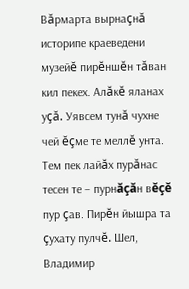Вăрмарта вырнаçнă историпе краеведени музейĕ пирĕншĕн тăван кил пекех. Алăкĕ яланах уçă. Уявсем тунă чухне чей ĕçме те меллĕ унта.
Тем пек лайăх пурăнас тесен те – пурнăçăн вĕçĕ пур çав. Пирĕн йышра та çухату пулчĕ. Шел, Владимир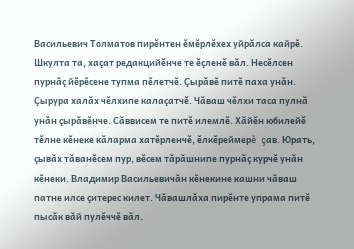Васильевич Толматов пирĕнтен ĕмĕрлĕхех уйрăлса кайрĕ. Шкулта та, хаçат редакцийĕнче те ĕçленĕ вăл. Несĕлсен пурнăç йĕрĕсене тупма пĕлетчĕ. Çырăвĕ питĕ паха унăн. Çырура халăх чĕлхипе калаçатчĕ. Чăваш чĕлхи таса пулнă унăн çырăвĕнче. Сăввисем те питĕ илемлĕ. Хăйĕн юбилейĕ тĕлне кĕнеке кăларма хатĕрленчĕ, ĕлкĕреймерĕ çав. Юрать, çывăх тăванĕсем пур, вĕсем тăрăшнипе пурнăç курчĕ унăн кĕнеки. Владимир Васильевичăн кĕнекине кашни чăваш патне илсе çитерес килет. Чăвашлăха пирĕнте упрама питĕ пысăк вăй пулĕччĕ вăл.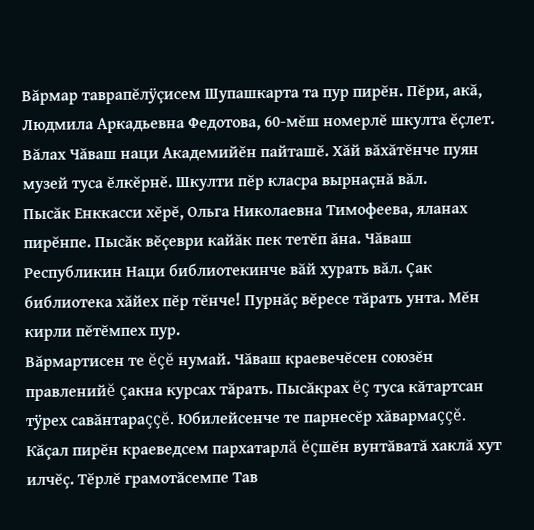Вăрмар таврапĕлÿçисем Шупашкарта та пур пирĕн. Пĕри, акă, Людмила Аркадьевна Федотова, 60-мĕш номерлĕ шкулта ĕçлет. Вăлах Чăваш наци Академийĕн пайташĕ. Хăй вăхăтĕнче пуян музей туса ĕлкĕрнĕ. Шкулти пĕр класра вырнаçнă вăл.
Пысăк Енккасси хĕрĕ, Ольга Николаевна Тимофеева, яланах пирĕнпе. Пысăк вĕçеври кайăк пек тетĕп ăна. Чăваш Республикин Наци библиотекинче вăй хурать вăл. Çак библиотека хăйех пĕр тĕнче! Пурнăç вĕресе тăрать унта. Мĕн кирли пĕтĕмпех пур.
Вăрмартисен те ĕçĕ нумай. Чăваш краевечĕсен союзĕн правленийĕ çакна курсах тăрать. Пысăкрах ĕç туса кăтартсан тÿрех савăнтараççĕ. Юбилейсенче те парнесĕр хăвармаççĕ. Кăçал пирĕн краеведсем пархатарлă ĕçшĕн вунтăватă хаклă хут илчĕç. Тĕрлĕ грамотăсемпе Тав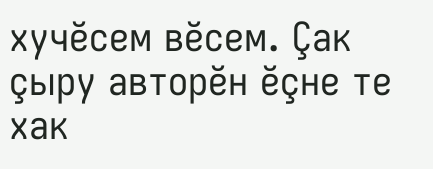хучĕсем вĕсем. Çак çыру авторĕн ĕçне те хак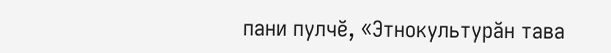пани пулчĕ, «Этнокультурăн тава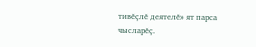тивĕçлĕ деятелĕ» ят парса чысларĕç.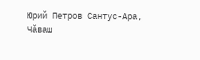Юрий Петров Сантус-Ара, Чăваш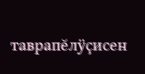таврапĕлÿçисен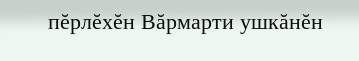пĕрлĕхĕн Вăрмарти ушкăнĕн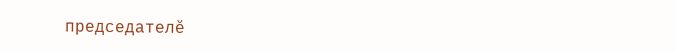председателĕ